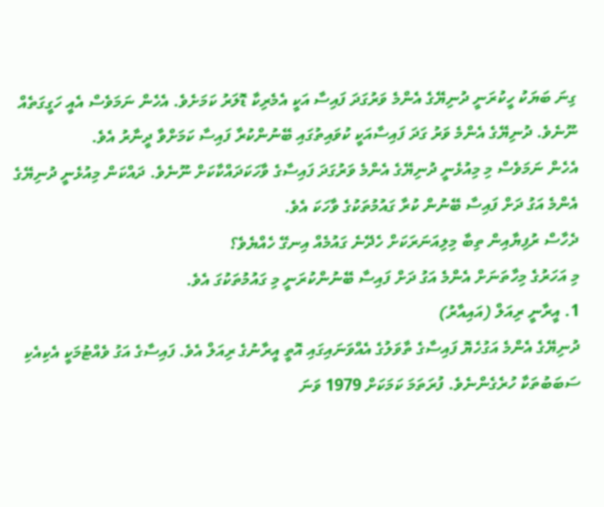ގިނަ ބަޔަކު ހީކުރަނީ ދުނިޔޭގެ އެންމެ ވަރުގަދަ ފައިސާ އަކީ އެމެރިކާ ޑޮލަރު ކަމަށެވެ. އެހެން ނަމަވެސް އެއީ ހަގީގަތެއް ނޫނެވެ. ދުނިޔޭގެ އެންމެ ވަރު ގަދަ ފައިސާއަކީ ކުވައިތުގައި ބޭނުންކުރާ ފައިސާ ކަމަށްވާ ދީނާރު އެވެ.
އެހެން ނަމަވެސް މި މިއުޅެނީ ދުނިޔޭގެ އެންމެ ވަރުގަދަ ފައިސާގެ ވާހަކަދައްކާކަށް ނޫނެވެ. ދައްކަން މިއުޅެނީ ދުނިޔޭގެ އެންމެ އަގު ދަށް ފައިސާ ބޭނުން ކުރާ ގައުމުތަކުގެ ވާހަކަ އެވެ.
ދެހާސް ރުފިޔާއިން ތިބާ މިލިއަނަރަކަށް ހެދޭނެ ގައުމެއް އިނގޭ ހެއްޔެވެ؟
މި އަހަރުގެ މިހާތަނަށް އެންމެ އަގު ދަށް ފައިސާ ބޭނުންކުރަނީ މި ގައުމުތަކުގަ އެވެ.
1. އީރާނީ ރިއަލް (އައިއާރު)
ދުނިޔޭގެ އެންމެ އަގުހެޔޮ ފައިސާގެ ތާވަލުގެ އެއްވަނައިގައި އޮތީ އީރާނުގެ ރިއަލް އެވެ. ފައިސާގެ އަގު ވެއްޓުމަކީ އެކިއެކި ސަބަބުތަކާ ހުރެގެންނެވެ. ފުރަތަމަ ކަމަކަށް 1979 ވަނަ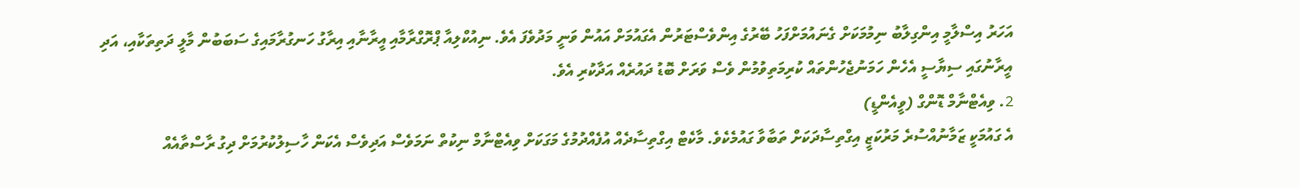އަހަރު އިސްލާމީ އިންގިލާބު ނިމުމަކަށް ގެނައުމަށްފަހު ބޭރުގެ އިންވެސްޓަރުން އެގައުމަށް އައުން ވަނީ މަދުވެފަ އެވެ. ނިއުކްލިއާ ޕްރޮގްރާމާއި އީރާނާއި އިރާގު ހަނގުރާމައިގެ ސަބަބުން މާލީ ދަތިތަކާއި، އަދި އީރާނުގައި ސިޔާސީ އެހެން ހަމަނުޖެހުންތައް ކުރިމަތިވުމުން ވެސް ވަރަށް ބޮޑު ދައުރެއް އަދާކުރި އެވެ.
2. ވިއެޓްނާމް ޑޮންގް (ވީއެންޑީ)
އެ ގައުމަކީ ޒަމާނުއްސުރެ މަރުކަޒީ އިގްތިސާދަކަށް ތަބާވާ ގައުމެކެވެ. މާކެޓް އިގްތިސާދެއް އުފެއްދުމުގެ މަގަކަށް ވިއެޓްނާމް ނިކުތް ނަމަވެސް އަދިވެސް އެކަން ހާސިލުކުރުމަށް ދިގު ރާސްތާއެއް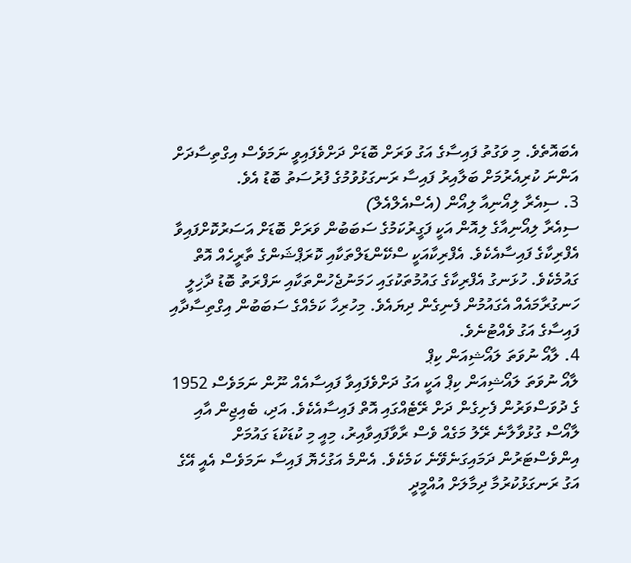އެބައޮތެވެ. މި ވަގުތު ފައިސާގެ އަގު ވަރަށް ބޮޑަށް ދަށްވެފައިވީ ނަމަވެސް އިގްތިސާދަށް އަންނަ ކުރިއެރުމަށް ބަލާއިރު ފައިސާ ރަނގަޅުވުމުގެ ފުރުސަތު ބޮޑު އެވެ.
3. ސިއެރާ ލިއޯނިއާ ލިއޯން (އެސްއެލްއެލް)
ސިއެރާ ލިއޯނިއާގެ ލިއޮން އަކީ ފަގީރުކަމުގެ ސަބަބުން ވަރަށް ބޮޑަށް އަސަރުކޮށްފައިވާ އެފްރިކާގެ ފައިސާއެކެވެ. އެފްރިކާއަކީ ސްކޭންޑަލްތަކާއި ކޮރަޕްޝަންގެ ތާރީހެއް އޮތް ގައުމެކެވެ. ހުޅަނގު އެފްރިކާގެ ގައުމުތަކުގައި ހަމަނުޖެހުންތަކާއި ނަފްރަތު ބޮޑު ދާޚިލީ ހަނގުރާމައެއް އެގައުމުން ފެނިގެން ދިޔައެވެ. މިހުރިހާ ކަމެއްގެ ސަބަބުން އިގްތިސާދާއި ފައިސާގެ އަގު ވެއްޓުނެވެ.
4. ލާއޯ ނުވަތަ ލައޯޝިއަން ކިޕް
ލާއޯ ނުވަތަ ލައޯޝިއަން ކިޕް އަކީ އަގު ދަށްވެފައިވާ ފައިސާއެއް ނޫން ނަމަވެސް 1952 ގެ ދުވަސްވަރުން ފެށިގެން ދަށް ރޭޓެއްގައި އޮތް ފައިސާއެކެވެ. އަދި، ބެއިޖިން އާއި ލާއޯސް ގުޅުވާލާނެ ރޭލު މަގެއް ވެސް ރާވާފައިވާއިރު، މިއީ މި ކުޑަކުޑަ ގައުމަށް އިންވެސްޓަރުން ދަމައިގަނެވޭނެ ކަމެކެވެ. އެންމެ އަގުހެޔޮ ފައިސާ ނަމަވެސް އެއީ އޭގެ އަގު ރަނގަޅުކުރުމާ ދިމާލަށް އުއްމީދީ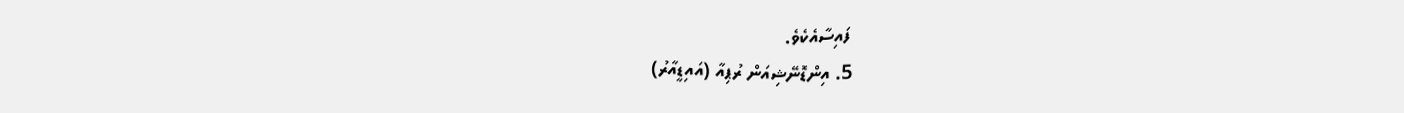ފައިސާއެކެވެ.
5. އިންޑޮނޭޝިއަން ރުޕިއާ (އައިޑީއާރު)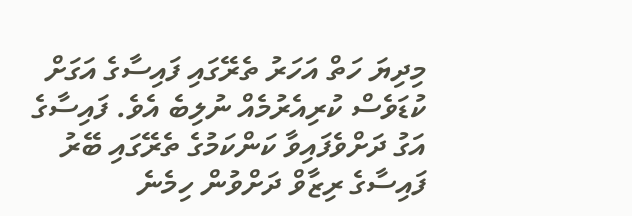މިދިޔަ ހަތް އަހަރު ތެރޭގައި ފައިސާގެ އަގަށް ކުޑަވެސް ކުރިއެރުމެއް ނުލިބެ އެވެ. ފައިސާގެ އަގު ދަށްވެފައިވާ ކަންކަމުގެ ތެރޭގައި ބޭރު ފައިސާގެ ރިޒާވް ދަށްވުން ހިމެނެ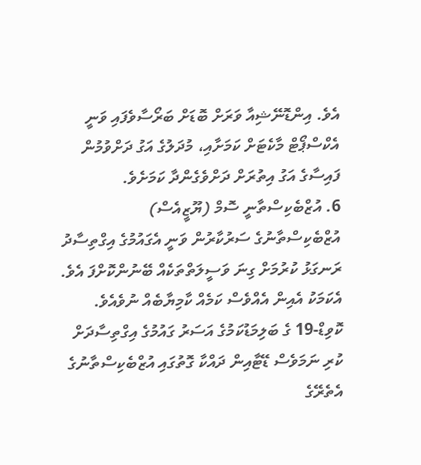އެވެ. އިންޑޮނޭޝިއާ ވަރަށް ބޮޑަށް ބަރޯސާވެފައި ވަނީ އެކްސްޕޯޓް މާކެޓަށް ކަމަށާއި، މުދަލުގެ އަގު ދަށްވުމުން ފައިސާގެ އަގު އިތުރަށް ދަށްވެގެންދާ ކަމަށެވެ.
6. އުޒްބެކިސްތާނީ ސޮމް (ޔޫޒީއެސް)
އުޒްބެކިސްތާނުގެ ސަރުކާރުން ވަނީ އެގައުމުގެ އިގްތިސާދު ރަނގަޅު ކުރުމަށް ގިނަ ވަސީލަތްތަކެއް ބޭނުންކޮށްފަ އެވެ. އެކަމަކު އެއިން އެއްވެސް ކަމެއް ކާމިޔާބެއް ނުވެއެވެ.
ކޮވިޑް-19 ގެ ބަލިމަޑުކަމުގެ އަސަރު ގައުމުގެ އިގްތިސާދަށް ކުރި ނަމަވެސް ޑޭޓާއިން ދައްކާ ގޮތުގައި އުޒްބެކިސްތާނުގެ އެތެރޭގެ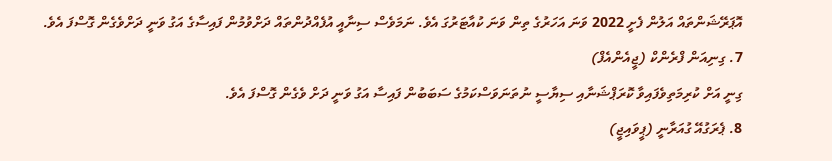އޮޕަރޭޝަންތައް އަލުން ފެށީ 2022 ވަނަ އަހަރުގެ ތިން ވަނަ ކުއާޓަރުގަ އެވެ. ނަމަވެސް ސިނާއީ އުފެއްދުންތައް ދަށްވުމުން ފައިސާގެ އަގު ވަނީ ދަށްވެގެން ގޮސްފަ އެވެ.
7. ގިނިއަން ފްރެންކް (ޖީއެންއެފް)
ގިނީ އަށް ކުރިމަތިވެފައިވާ ކޮރަޕްޝަނާއި ސިޔާސީ ނުތަނަވަސްކަމުގެ ސަބަބުން ފައިސާ އަގު ވަނީ ދަށް ވެގެން ގޮސްފަ އެވެ.
8. ޕެރަގުއޭ ގުއަރާނީ (ޕީވައިޖީ)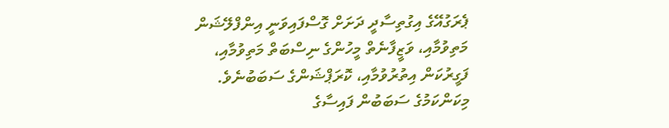ޕެރަގުއޭގެ އިގުތިސާދީ ދަށަށް ގޮސްފައިވަނީ އިންފްލޭޝަން މަތިވުމާއި، ވަޒީފާނެތް މީހުންގެ ނިސްބަތް މަތިވުމާއި، ފަގީރުކަން އިތުރުވުމާއި، ކޮރަޕްޝަންގެ ސަބަބުނެވެ. މިކަންކަމުގެ ސަބަބުން ފައިސާގެ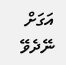އަގަށް ނޭދެވޭ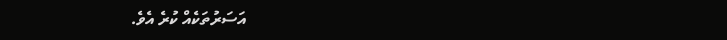އަސަރުތަކެއް ކުރެ އެވެ.